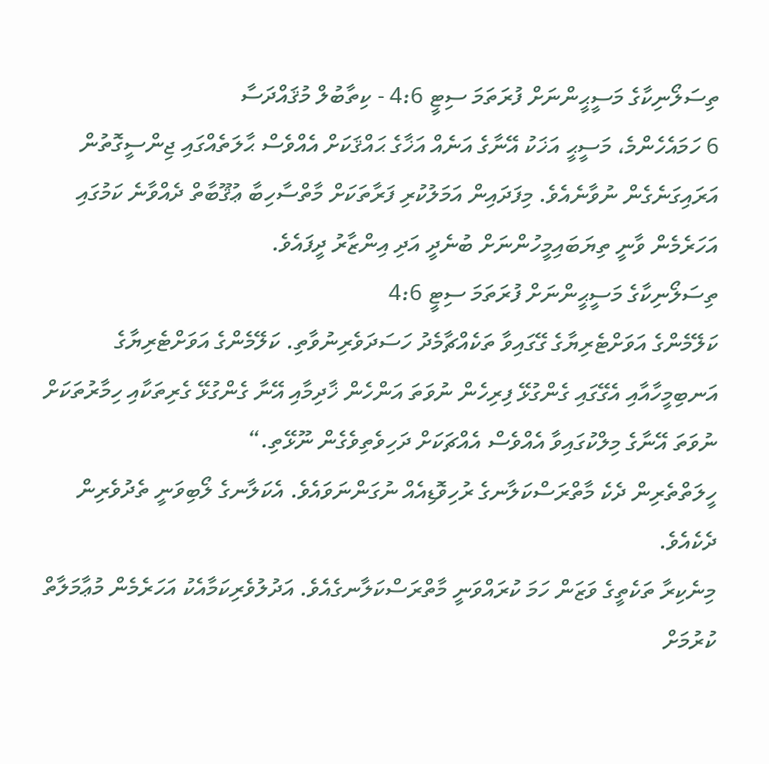ތިސަލޯނިކާގެ މަސީޙީންނަށް ފުރަތަމަ ސިޓީ 4:6 - ކިތާބުލް މުޤައްދަސާ
6 ހަމައެހެންމެ، މަސީޙީ އަޚަކު އޭނާގެ އަނެއް އަޚާގެ ޙައްޤަކަށް އެއްވެސް ޙާލަތެއްގައި ޖިންސީގޮތުން އަރައިގަނެގެން ނުވާނެއެވެ. މިފަދައިން އަމަލުކުރި ފަރާތަކަށް މާތްސާހިބާ ޢުޤޫބާތް ދެއްވާނެ ކަމުގައި އަހަރެމެން ވާނީ ތިޔަބައިމީހުންނަށް ބުނެދީ އަދި އިންޒާރު ދީފައެވެ.
ތިސަލޯނިކާގެ މަސީޙީންނަށް ފުރަތަމަ ސިޓީ 4:6
ކަލޭމެންގެ އަވަށްޓެރިޔާގެ ގޭގައިވާ ތަކެއްޗާމެދު ހަސަދަވެރިނުވާތި. ކަލޭމެންގެ އަވަށްޓެރިޔާގެ އަނބިމީހާއާއި އެގޭގައި ގެންގުޅޭ ފިރިހެން ނުވަތަ އަންހެން ޚާދިމާއި އޭނާ ގެންގުޅޭ ގެރިތަކާއި ހިމާރުތަކަށް ނުވަތަ އޭނާގެ މިލްކުގައިވާ އެއްވެސް އެއްޗަކަށް ދަހިވެތިވެގެން ނޫޅޭތި.“
ހީލަތްތެރިން ދެކެ މާތްރަސްކަލާނގެ ރުހިވޮޑިއެއް ނުގަންނަވައެވެ. އެކަލާނގެ ލޯބިވަނީ ތެދުވެރިން ދެކެއެވެ.
މިނެކިރާ ތަކެތީގެ ވަޒަން ހަމަ ކުރައްވަނީ މާތްރަސްކަލާނގެއެވެ. އަދުލުވެރިކަމާއެކު އަހަރެމެން މުޢާމަލާތް ކުރުމަށް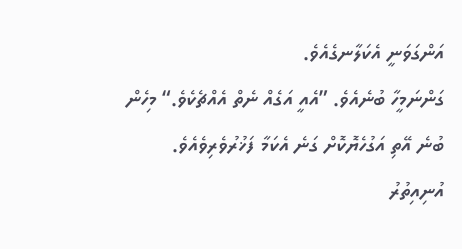އަންގަވަނީ އެކަލާނގެއެވެ.
ގަންނަމީހާ ބުނެއެވެ. ”އެއީ އަގެއް ނެތް އެއްޗެކެވެ.“ މިހެން ބުނެ އޭތި އަގުހެޔޮކޮށް ގަނެ އެކަމާ ފަޚުރުވެރިވެއެވެ.
އުނިއިތުރު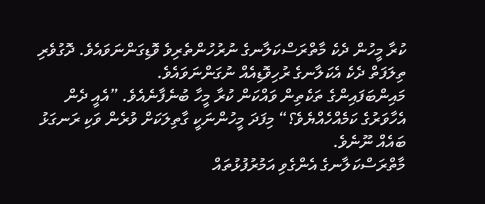ކުރާ މީހުން ދެކެ މާތްރަސްކަލާނގެ ނުރުހުންތެރިވެ ވޮޑިގަންނަވައެވެ. ދޮގުވެރި ތިލަފަތް ދެކެ އެކަލާނގެ ރުހިވޮޑިއެއް ނުގަންނަވައެވެ.
މައިންބަފައިންގެ ތަކެތިން ވައްކަން ކުރާ މީހާ ބުނެފާނެއެވެ. ”އެއީ ދެން އެހާވަރުގެ ކަމެއްހެއްޔެވެ؟“ މިފަދަ މީހުންނަކީ ގާތިލަކަށް ވުރެން ވަކި ރަނގަޅު ބައެއް ނޫނެވެ.
މާތްރަސްކަލާނގެ އެންގެވި އަމުރުފުޅުތައް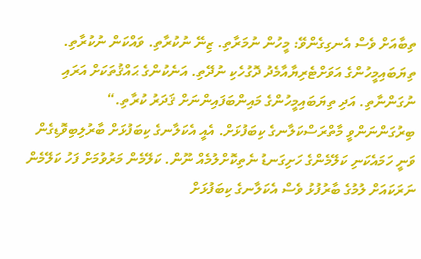ތިބާއަށް ވެސް އެނގިގެންވޭ: މީހުން ނުމަރާތި. ޒިނޭ ނުކުރާތި. ވައްކަން ނުކުރާތި. ތިޔަބައިމީހުންގެ އަވަށްޓެރިޔާއާމެދު ދޮގުހެކި ނުދޭތި. އަނެކުންގެ ޙައްޤުތަކަށް އަރައި ނުގަންނާތި. އަދި ތިޔަބައިމީހުންގެ މައިންބަފައިންނަށް ޤަދަރު ކުރާތި.“
ބިރުގަންނަންވީ މާތްރަސްކަލާނގެ ކިބަފުޅަށް. އެއީ އެކަލާނގެ ކިބަފުޅަށް ބާރުލިބިވޮޑިގެން ވަނީ ހަމައެކަނި ކަލޭމެންގެ ހަށިގަނޑު ނެތިކޮށްލުމެއް ނޫން. ކަލޭމެން މަރުވުމަށް ފަހު ކަލޭމެން ނަރަކައަށް ލުމުގެ ބާރުފުޅު ވެސް އެކަލާނގެ ކިބަފުޅަށް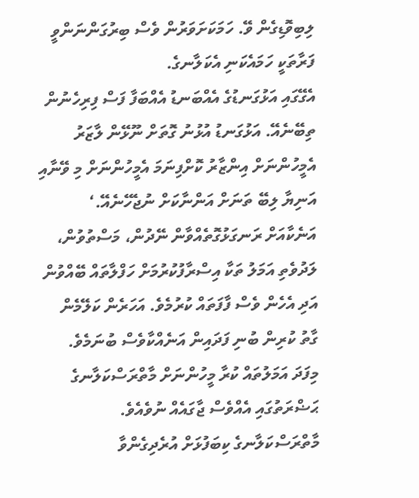ލިބިވޮޑިގެން ވޭ. ހަމަކަށަވަރުން ވެސް ބިރުގަންނަންވީ ފަރާތަކީ ހަމައެކަނި އެކަލާނގެ.
އެގޭގައި އަޅުގަނޑުގެ އެއްބަނޑު އެއްބަފާ ފަސް ފިރިހެނުން ތިބޭނެއޭ. އަޅުގަނޑު އުޅުނު ގޮތަށް ނޫޅޭން ލާޒަރު އެމީހުންނަށް އިންޒާރު ކޮށްފިނަމަ އެމީހުންނަށް މި ވޭނާއި އަނިޔާ ލިބޭ ތަނަށް އަންނާކަށް ނުޖެހޭނެއޭ.‘
އަނެކާއަށް ރަނގަޅުގޮތެއްވާން ނޭދުން، މަސްތުވުން، ލަދުވެތި އަމަލު ތަކާ އިސްރާފުކުރުމަށް ހަފްލާތައް ބޭއްވުން އަދި އެހެން ވެސް ފާފަތައް ކުރުމެވެ. އަހަރެން ކަލޭމެން ގާތު ކުރިން ބުނި ފަދައިން އަނެއްކާވެސް ބުނަމެވެ. މިފަދަ އަމަލުތައް ކުރާ މީހުންނަށް މާތްރަސްކަލާނގެ ޙަޟްރަތުގައި އެއްވެސް ޖާގައެއް ނުވެއެވެ.
މާތްރަސްކަލާނގެ ކިބަފުޅަށް އުރެދިގެންވާ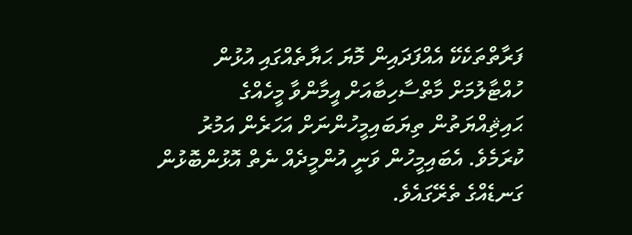ފަރާތްތަކެކޭ އެއްފަދައިން މޮޔަ ޙަޔާތެއްގައި އުޅުން ހުއްޓާލުމަށް މާތްސާހިބާއަށް އީމާންވާ މީހެއްގެ ޙައިޘިއްޔަތުން ތިޔަބައިމީހުންނަށް އަހަރެން އަމުރު ކުރަމެވެ. އެބައިމީހުން ވަނީ އުންމީދެއް ނެތް އޮޅުންބޮޅުން ގަނޑެއްގެ ތެރޭގައެވެ.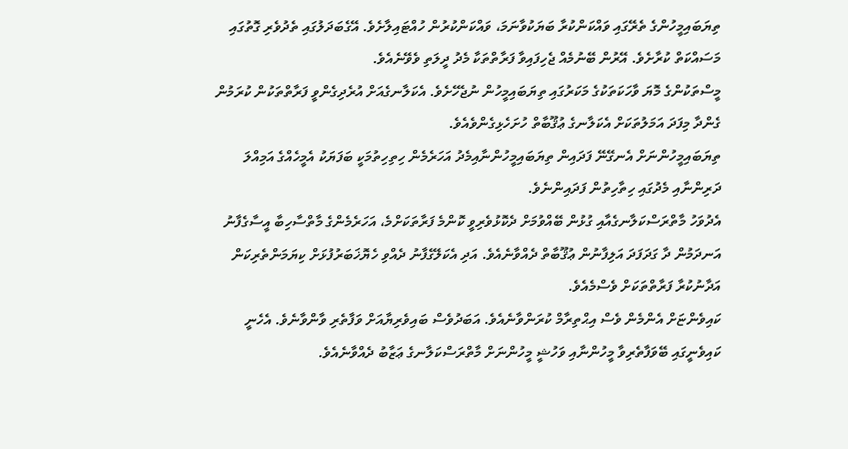ތިޔަބައިމީހުންގެ ތެރޭގައި ވައްކަންކުރާ ބަޔަކުވާނަމަ، ވައްކަންކުރުން ހުއްޓައިލާށެވެ. އޭގެބަދަލުގައި ތެދުވެރި ގޮތުގައި މަސައްކަތް ކުރާށެވެ. އޭރުން ބޭނުމެއް ޖެހިފައިވާ ފަރާތްތަކާ މެދު ދީލަތި ވެވޭނެއެވެ.
މީސްތަކުންގެ މޮޔަ ވާހަކަތަކުގެ މަކަރުގައި ތިޔަބައިމީހުން ނުޖެހޭށެވެ. އެކަލާނގެއަށް އުރެދިގެންވީ ފަރާތްތަކުން ކުރަމުން ގެންދާ މިފަދަ އަމަލުތަކަށް އެކަލާނގެ ޢުޤޫބާތް ހުށަހެޅިގެންވެއެވެ.
ތިޔަބައިމީހުންނަށް އެނގޭނޭ ފަދައިން ތިޔަބައިމީހުންނާއިމެދު އަހަރެމެން ހިތިހިތުމަކީ ބަފަޔަކު އެމީހެއްގެ އަމިއްލަ ދަރިންނާއި މެދުގައި ހިތާހިތުން ފަދައިންނެވެ.
އެދުވަހު މާތްރަސްކަލާނގެއާއި ގުޅުން ބޭއްވުމަށް ދެކޮޅުވެރިވީ ކޮންމެ ފަރާތަކަށްމެ، އަހަރެމެންގެ މާތްސާހިބާ އީސާގެފާނު އަނދަމުން ދާ ގަދަފަދަ އަލިފާނުން ޢުޤޫބާތް ދެއްވާނެއެވެ. އަދި އެކަލޭގެފާނު ދެއްވި ހެޔޮޚަބަރުފުޅަށް ކިޔަމަންތެރިކަން އަދާނުކުރާ ފަރާތްތަކަށް ވެސްމެއެވެ.
ކައިވެންޏަށް އެންމެން ވެސް އިޙްތިރާމް ކުރަންވާނެއެވެ. އަބަދުވެސް ބައިވެރިޔާއަށް ވަފާތެރި ވާންވާނެވެ. އެހެނީ ކައިވެނީގައި ބޭވަފާތެރިވާ މީހުންނާއި ވަހުޝީ މީހުންނަށް މާތްރަސްކަލާނގެ ޢަޒާބު ދެއްވާނެއެވެ.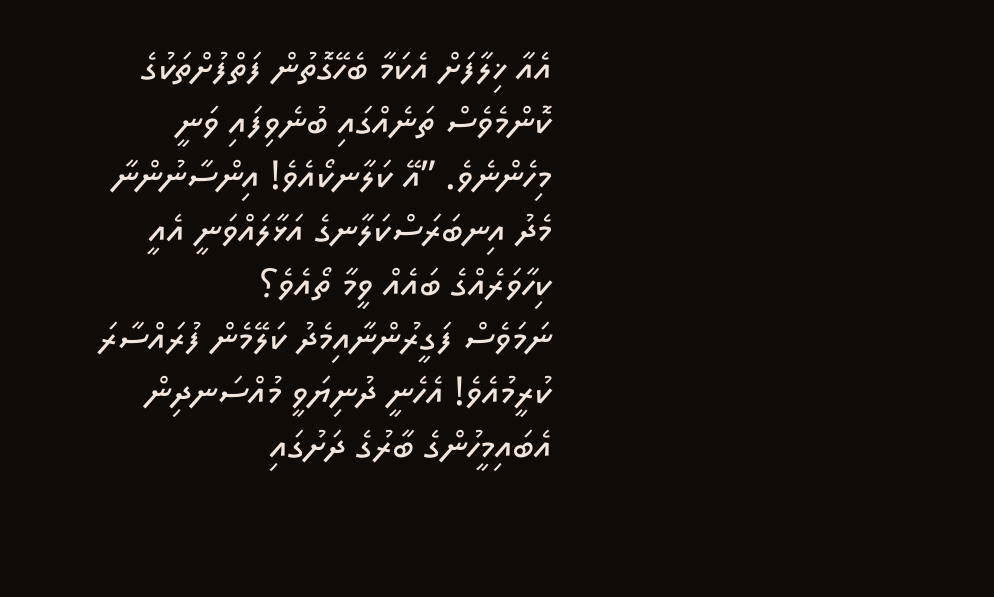އެއާ ޚިލާފަށް އެކަމާ ބެހޭގޮތުން ފަތްފުށްތަކުގެ ކޮންމެވެސް ތަނެއްގައި ބުނެވިފައި ވަނީ މިހެންނެވެ. ”އޭ ކަލާނކޯއެވެ! އިންސާނުންނާ މެދު އިނބަރަސްކަލާނގެ އަޅާލައްވަނީ އެއީ ކިހާވަރެއްގެ ބައެއް ވީމާ ތޯއެވެ؟
ނަމަވެސް ފަގީރުންނާއިމެދު ކަލޭމެން ފުރައްސާރަ ކުރީމުއެވެ! އެހެނީ ދުނިޔަވީ މުއްސަނދިން އެބައިމީހުންގެ ބާރުގެ ދަށުގައި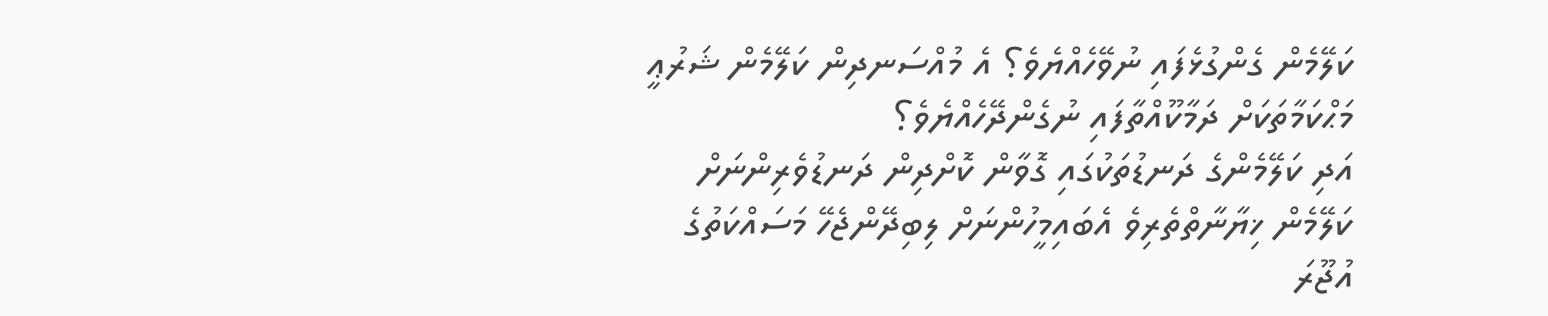ކަލޭމެން ގެންގުޅެފައި ނުވޭހެއްޔެވެ؟ އެ މުއްސަނދިން ކަލޭމެން ޝަރުޢީ މަޙްކަމާތަކަށް ދަމާކޫއްތާފައި ނުގެންދޭހެއްޔެވެ؟
އަދި ކަލޭމެންގެ ދަނޑުތަކުގައި ގޮވާން ކޮށްދިން ދަނޑުވެރިންނަށް ކަލޭމެން ޚިޔާނާތްތެރިވެ އެބައިމީހުންނަށް ލިބިދޭންޖެހޭ މަސައްކަތުގެ އުޖޫރަ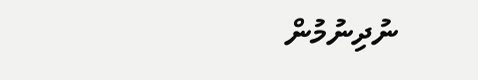ނުދިނުމުން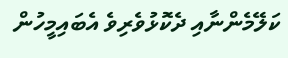ކަލޭމެންނާއި ދެކޮޅުވެރިވެ އެބައިމީހުން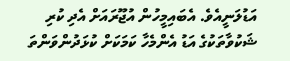އަޑުލަނީއެވެ. އެބައިމީހުން އުޖޫރައަށް އެދި ކުރި ޝަކުވާތަކުގެ އަޑު އެންމެހާ ކަމަކަށް ކުޅަދުންވަންތަ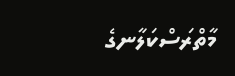މާތްރަސްކަލާނގެ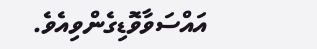އައްސަވާވޮޑިގެންވިއެވެ.